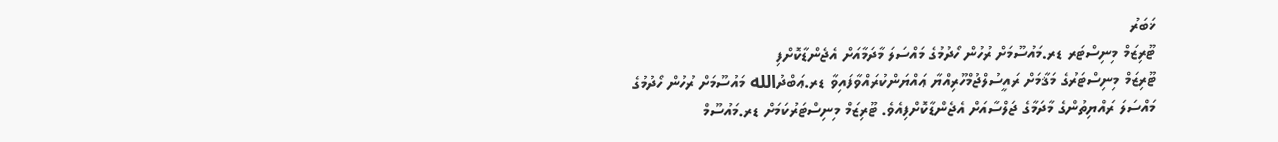ޚަބަރު
ޓޫރިޒަމް މިނިސްޓަރ ޑރ.މައުސޫމަށް ރުހުން ހޯދުމުގެ މައްސަލަ މާދަމާއަށް އެޖެންޑާކޮށްފި
ޓޫރިޒަމް މިނިސްޓަރުގެ މަޤާމަށް ރައީސުލްޖުމްހޫރިއްޔާ ޢައްޔަންކުރައްވާފައިވާ ޑރ.ޢަބްދުالله މައުސޫމަށް ރުހުން ހޯދުމުގެ މައްސަލަ ރައްޔިތުންގެ މާދަމާގެ ޖަލްސާއަށް އެޖެންޑާކޮށްފިއެވެ. ޓޫރިޒަމް މިނިސްޓަރުކަމަށް ޑރ.މައުސޫމް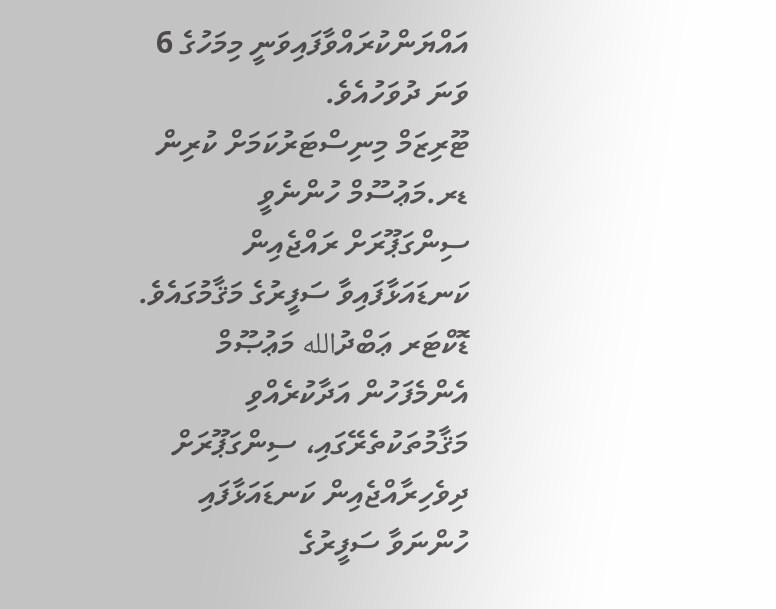އައްޔަންކުރައްވާފައިވަނީ މިމަހުގެ 6 ވަނަ ދުވަހުއެވެ.
ޓޫރިޒަމް މިނިސްޓަރުކަމަށް ކުރިން ޑރ.މަޢުސޫމް ހުންނެވީ ސިންގަޕޫރަށް ރައްޖެއިން ކަނޑައަޅާފައިވާ ސަފީރުގެ މަޤާމުގައެވެ. ޑޮކްޓަރ ޢަބްދުالله މަޢުޞޫމް އެންމެފަހުން އަދާކުރެއްވި މަޤާމުތަކުތެރޭގައި، ސިންގަޕޫރަށް ދިވެހިރާއްޖެއިން ކަނޑައަޅާފައި ހުންނަވާ ސަފީރުގެ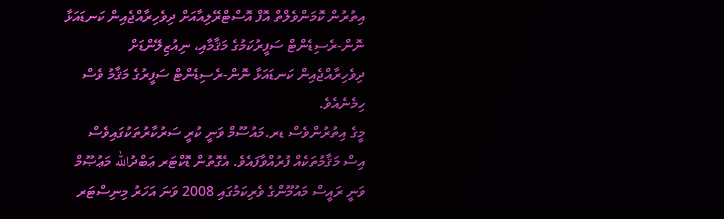އިތުރުން ކޮމަންވެލްތް އޮފް އޮސްޓްރޭލިއާއަށް ދިވެހިރާއްޖެއިން ކަނޑައަޅާ ނޮން-ރެސިޑެންޓް ސަފީރުކަމުގެ މަޤާމާއި، ނިއުޒިލޭންޑަށް ދިވެހިރާއްޖެއިން ކަނޑައަޅާ ނޮން-ރެސިޑެންޓް ސަފީރުގެ މަޤާމު ވެސް ހިމެނެއެވެ.
މީގެ އިތުރުންވެސް ޑރ.މައުސޫމް ވަނީ ކުރީ ސަރުކާރުތަކުގައިވެސް އިސް މަޤާމުތަކެއް ފުރުއްވާފައެވެ. އެގޮތުން ޑޮކްޓަރ ޢަބްދުالله މަޢުޞޫމް ވަނީ ރައީސް މައުމޫންގެ ވެރިކަމުގައި 2008 ވަނަ އަހަރު މިނިސްޓަރ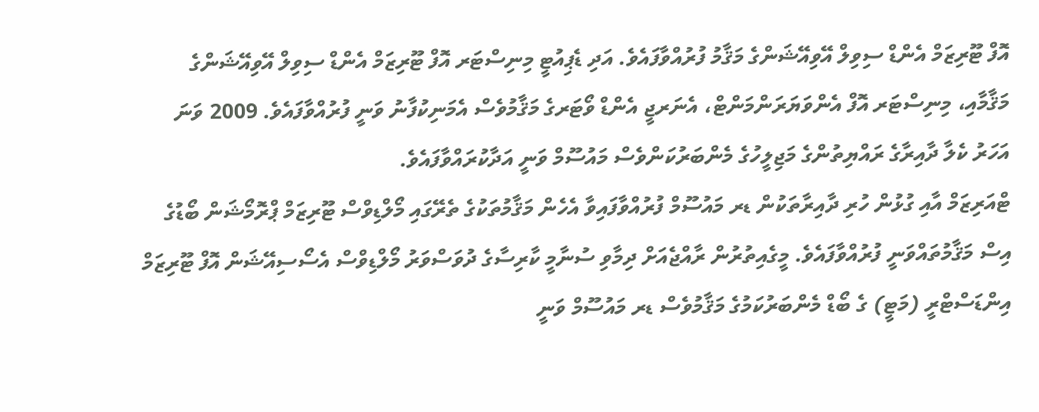އޮފް ޓޫރިޒަމް އެންޑް ސިވިލް އޭވިއޭޝަންގެ މަޤާމު ފުރުއްވާފައެވެ. އަދި ޑެޕިއުޓީ މިނިސްޓަރ އޮފް ޓޫރިޒަމް އެންޑް ސިވިލް އޭވިއޭޝަންގެ މަޤާމާއި، މިނިސްޓަރ އޮފް އެންވަޔަރަންމަންޓް، އެނަރޖީ އެންޑް ވޯޓަރގެ މަޤާމުވެސް އެމަނިކުފާނު ވަނީ ފުރުއްވާފައެވެ. 2009 ވަނަ އަހަރު ކެލާ ދާއިރާގެ ރައްޔިތުންގެ މަޖިލީހުގެ މެންބަރުކަންވެސް މައުސޫމް ވަނީ އަދާކުރައްވާފައެވެ.
ޓްއަރިޒަމް އާއި ގުޅުން ހުރި ދާއިރާތަކުން ޑރ މައުސޫމް ފުރުއްވާފައިވާ އެހެން މަޤާމުތަކުގެ ތެރޭގައި މޯލްޑިވްސް ޓޫރިޒަމް ޕްރޮމޯޝަން ބޯޑުގެ އިސް މަޤާމުތައްވަނީ ފުރުއްވާފައެވެ. މީގެއިތުރުން ރާއްޖެއަށް ދިމާވި ސުނާމީ ކާރިސާގެ ދުވަސްވަރު މޯލްޑިވްސް އެސޯސިއޭޝަން އޮފް ޓޫރިޒަމް އިންޑަސްޓްރީ (މަޓީ) ގެ ބޯޑް މެންބަރުކަމުގެ މަޤާމުވެސް ޑރ މައުސޫމް ވަނީ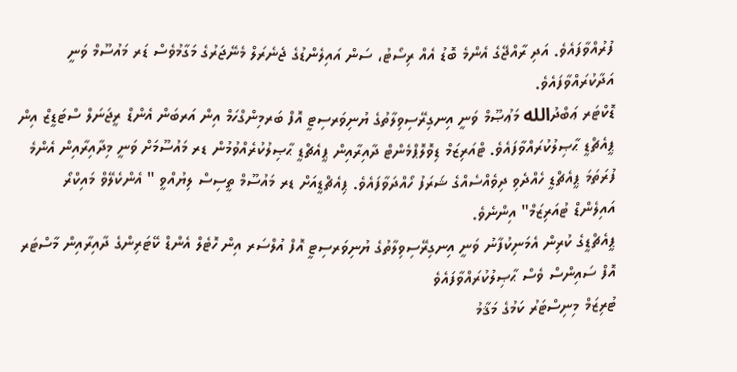ފުރުއްވާފައެވެ. އަދި ރާއްޖޭގެ އެންމެ ބޮޑު އެއް ރިސޯޓު، ސަން އައިލެންޑުގެ ޖެނެރަލް މެނޭޖަރުގެ މަގާމުވެސް ޑަރ މައުސޫމް ވަނީ އަދާކުރައްވާފައެވެ.
ޑޮކްޓަރ ޢަބްދުالله މަޢުޞޫމް ވަނީ އިނގިރޭސިވިލާތުގެ ޔުނިވަރސިޓީ އޮފް ބަރމިންގްހަމް އިން އަރބަން އެންޑް ރީޖަނަލް ސްޓަޑީޒް އިން ޕީއެޗްޑީ ޙާޞިލުކުރައްވާފައެވެ. ޓްއަރިޒަމް ޑިވޮލޮޕްމެންޓް ދާއިރާއިން ޕީއެޗްޑީ ޙާޞިލުކުރެއްވުމުން ޑރ މައުސޫމަށް ވަނީ މިދާއިރާއިން އެންމެ ފުރަތަމަ ޕީއެޗްޑީ ހެއްދެވި ދިވެއްސެއްގެ ޝަރަފު ހޯއްދަވާފައެވެ. ޕިއެޗްޑީއަށް ޑރ މައުސޫމް ތީސިސް ލިޔުއްވީ " އެންކެލޭވް މައިކްރޯ އައިލެންޑް ޓުއަރިޒަމް" އިންނެވެ.
ޕީއެޗްޑީގެ ކުރިން އެމަނިކުފާނު ވަނީ އިނގިރޭސިވިލާތުގެ ޔުނިވަރސިޓީ އޮފް އުލްސަރ އިން ހޮޓެލް އެންޑް ކޭޓަރިންގެ ދާއިރާއިން މާސްޓަރ އޮފް ސައިންސް ވެސް ޙާޞިލުކުރައްވާފައެވެ
ޓުރިޒަމް މިނިސްޓަރު ކަމުގެ މަޤާމު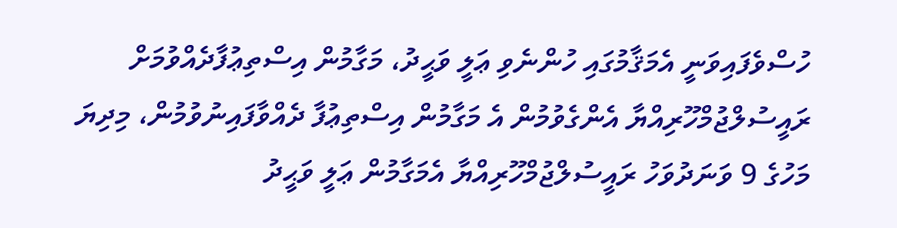ހުސްވެފައިވަނީ އެމަޤާމުގައި ހުންނެވި ޢަލީ ވަޙީދު، މަގާމުން އިސްތިޢުފާދެއްވުމަށް ރައީސުލްޖުމްހޫރިއްޔާ އެންގެވުމުން އެ މަގާމުން އިސްތިޢުފާ ދެއްވާފައިނުވުމުން، މިދިޔަ މަހުގެ 9 ވަނަދުވަހު ރައީސުލްޖުމްހޫރިއްޔާ އެމަގާމުން ޢަލީ ވަޙީދު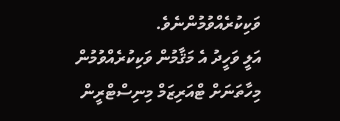ވަކިކުރެއްވުމުންނެވެ.
އަލީ ވަހީދު އެ މަޤާމުން ވަކިކުރެއްވުމުން މިހާތަނަށް ޓްއަރިޒަމް މިނިސްޓްރީން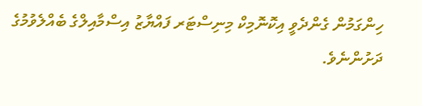ހިންގަމުން ގެންދެވީ އިކޮނޮމިކް މިނިސްޓަރ ފައްޔާޒު އިސްމާއިލްގެ ބެއްލެވުމުގެ ދަށުންނެވެ.